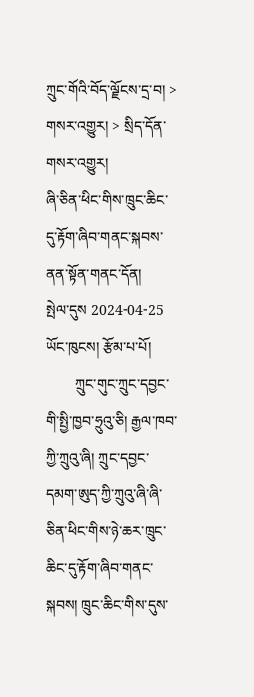ཀྲུང་གོའི་བོད་ལྗོངས་དྲ་བ། > གསར་འགྱུར། > སྲིད་དོན་གསར་འགྱུར།
ཞི་ཅིན་ཕིང་གིས་ཁྲུང་ཆིང་དུ་རྟོག་ཞིབ་གནང་སྐབས་ནན་སྟོན་གནང་དོན།
སྤེལ་དུས 2024-04-25 ཡོང་ཁུངས། རྩོམ་པ་པོ།
        ཀྲུང་གུང་ཀྲུང་དབྱང་གི་སྤྱི་ཁྱབ་ཧྲུའུ་ཅི། རྒྱལ་ཁབ་ཀྱི་ཀྲུའུ་ཞི། ཀྲུང་དབྱང་དམག་ཨུད་ཀྱི་ཀྲུའུ་ཞི་ཞི་ཅིན་ཕིང་གིས་ཉེ་ཆར་ཁྲུང་ཆིང་དུ་རྟོག་ཞིབ་གནང་སྐབས། ཁྲུང་ཆིང་གིས་དུས་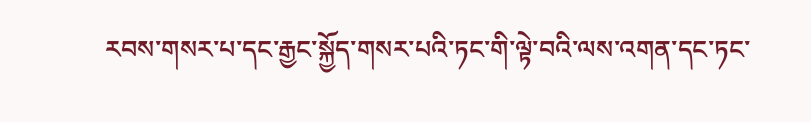རབས་གསར་པ་དང་རྒྱང་སྐྱོད་གསར་པའི་ཏང་གི་ལྟེ་བའི་ལས་འགན་དང་ཏང་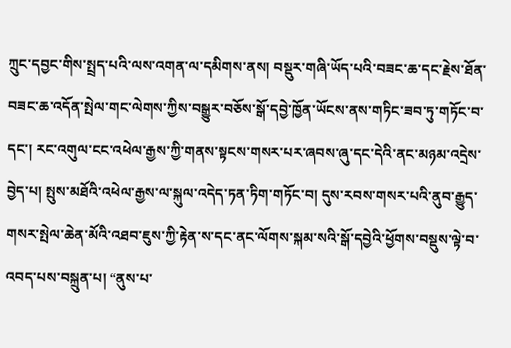ཀྲུང་དབྱང་གིས་སྤྲད་པའི་ལས་འགན་ལ་དམིགས་ནས། བསྡུར་གཞི་ཡོད་པའི་བཟང་ཆ་དང་རྗེས་ཐོན་བཟང་ཆ་འདོན་སྤེལ་གང་ལེགས་ཀྱིས་བསྒྱུར་བཅོས་སྒོ་དབྱེ་ཁྱོན་ཡོངས་ནས་གཏིང་ཟབ་ཏུ་གཏོང་བ་དང་། རང་འགུལ་ངང་འཕེལ་རྒྱས་ཀྱི་གནས་སྟངས་གསར་པར་ཞབས་ཞུ་དང་དེའི་ནང་མཉམ་འདྲེས་བྱེད་པ། སྤུས་མཐོའི་འཕེལ་རྒྱས་ལ་སྐུལ་འདེད་ཏན་ཏིག་གཏོང་བ། དུས་རབས་གསར་པའི་ནུབ་རྒྱུད་གསར་སྤེལ་ཆེན་མོའི་འཐབ་ཇུས་ཀྱི་རྟེན་ས་དང་ནང་ལོགས་སྐམ་སའི་སྒོ་དབྱེའི་ཕྱོགས་བསྡུས་ལྟེ་བ་འབད་པས་བསྐྲུན་པ། “ནུས་པ་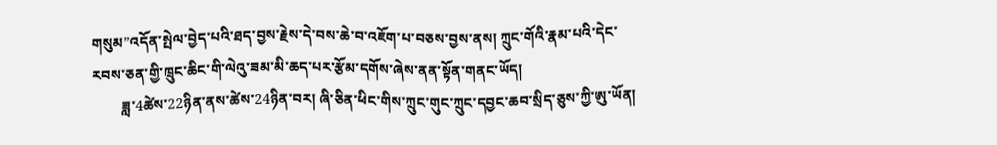གསུམ”འདོན་སྤེལ་བྱེད་པའི་ཐད་བྱས་རྗེས་དེ་བས་ཆེ་བ་འཇོག་པ་བཅས་བྱས་ནས། ཀྲུང་གོའི་རྣམ་པའི་དེང་རབས་ཅན་གྱི་ཁྲུང་ཆིང་གི་ལེའུ་ཟམ་མི་ཆད་པར་རྩོམ་དགོས་ཞེས་ནན་སྟོན་གནང་ཡོད།
        ཟླ་4ཚེས་22ཉིན་ནས་ཚེས་24ཉིན་བར། ཞི་ཅིན་ཕིང་གིས་ཀྲུང་གུང་ཀྲུང་དབྱང་ཆབ་སྲིད་ཅུས་ཀྱི་ཨུ་ཡོན།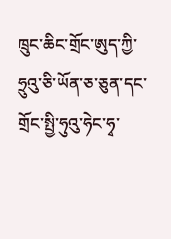ཁྲུང་ཆིང་གྲོང་ཨུད་ཀྱི་ཧྲུའུ་ཅི་ཡོན་ཅ་ཅུན་དང་གྲོང་སྤྱི་ཧུའུ་ཧེང་ཧྭ་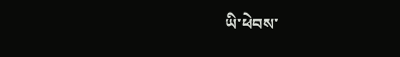ཡི་ཕེབས་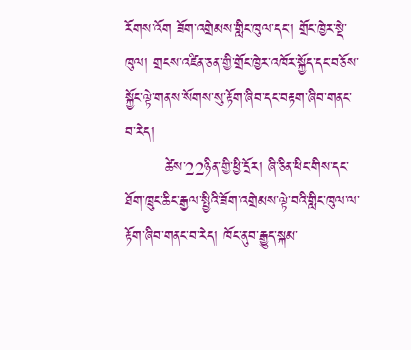རོགས་འོག ཟོག་འགྲེམས་གླིང་ཁུལ་དང་། གྲོང་ཁྱེར་སྡེ་ཁུལ། གྲངས་འཛིན་ཅན་གྱི་གྲོང་ཁྱེར་འཁོར་སྐྱོད་དང་བཅོས་སྐྱོང་ལྟེ་གནས་སོགས་སུ་རྟོག་ཞིབ་དང་བརྟག་ཞིབ་གནང་བ་རེད།
        ཚེས་22ཉིན་གྱི་ཕྱི་དྲོར། ཞི་ཅིན་ཕིང་གིས་དང་ཐོག་ཁྲུང་ཆིང་རྒྱལ་སྤྱིའི་ཟོག་འགྲེམས་ལྟེ་བའི་གླིང་ཁུལ་ལ་རྟོག་ཞིབ་གནང་བ་རེད། ཁོང་ནུབ་རྒྱུད་སྐམ་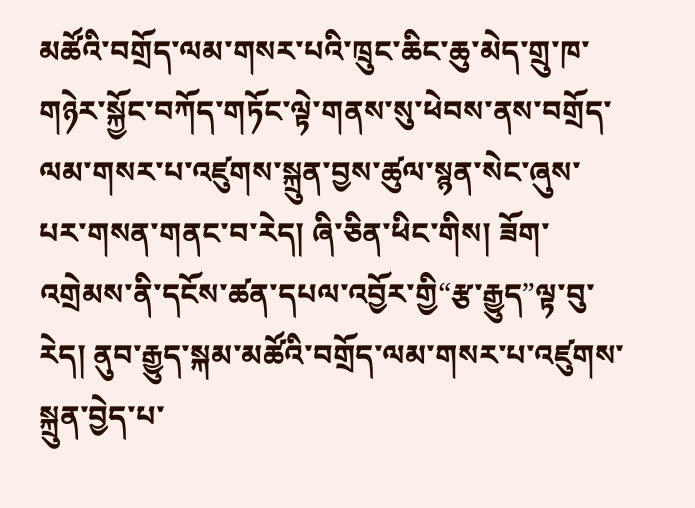མཚོའི་བགྲོད་ལམ་གསར་པའི་ཁྲུང་ཆིང་ཆུ་མེད་གྲུ་ཁ་གཉེར་སྐྱོང་བཀོད་གཏོང་ལྟེ་གནས་སུ་ཕེབས་ནས་བགྲོད་ལམ་གསར་པ་འཛུགས་སྐྲུན་བྱས་ཚུལ་སྙན་སེང་ཞུས་པར་གསན་གནང་བ་རེད། ཞི་ཅིན་ཕིང་གིས། ཟོག་འགྲེམས་ནི་དངོས་ཚན་དཔལ་འབྱོར་གྱི“རྩ་རྒྱུད”ལྟ་བུ་རེད། ནུབ་རྒྱུད་སྐམ་མཚོའི་བགྲོད་ལམ་གསར་པ་འཛུགས་སྐྲུན་བྱེད་པ་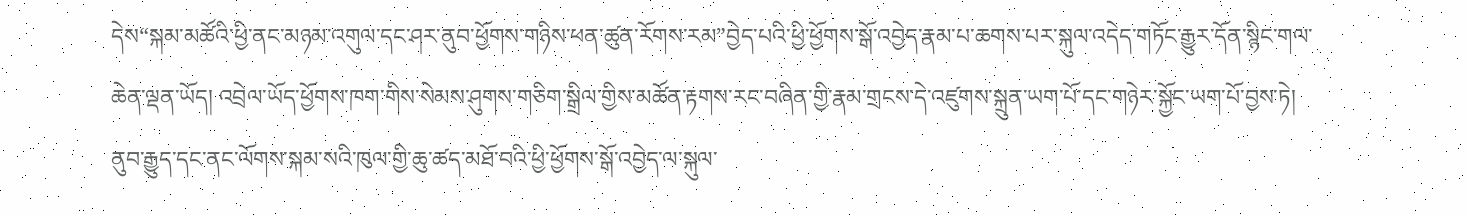དེས“སྐམ་མཚོའི་ཕྱི་ནང་མཉམ་འགུལ་དང་ཤར་ནུབ་ཕྱོགས་གཉིས་ཕན་ཚུན་རོགས་རམ”བྱེད་པའི་ཕྱི་ཕྱོགས་སྒོ་འབྱེད་རྣམ་པ་ཆགས་པར་སྐུལ་འདེད་གཏོང་རྒྱུར་དོན་སྙིང་གལ་ཆེན་ལྡན་ཡོད། འབྲེལ་ཡོད་ཕྱོགས་ཁག་གིས་སེམས་ཤུགས་གཅིག་སྒྲིལ་གྱིས་མཚོན་རྟགས་རང་བཞིན་གྱི་རྣམ་གྲངས་དེ་འཛུགས་སྐྲུན་ཡག་པོ་དང་གཉེར་སྐྱོང་ཡག་པོ་བྱས་ཏེ། ནུབ་རྒྱུད་དང་ནང་ལོགས་སྐམ་སའི་ཁུལ་གྱི་ཆུ་ཚད་མཐོ་བའི་ཕྱི་ཕྱོགས་སྒོ་འབྱེད་ལ་སྐུལ་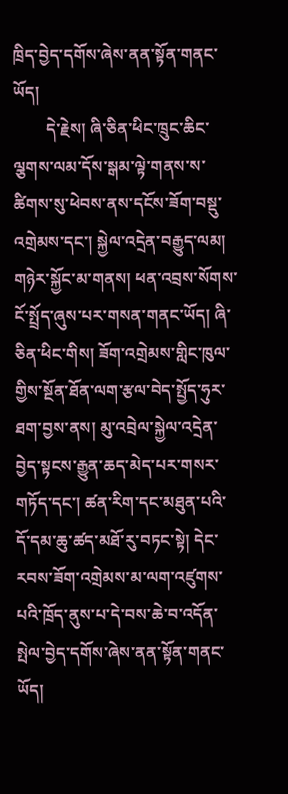ཁྲིད་བྱེད་དགོས་ཞེས་ནན་སྟོན་གནང་ཡོད།
        དེ་རྗེས། ཞི་ཅིན་ཕིང་ཁྲུང་ཆིང་ལྕགས་ལམ་དོས་སྒམ་ལྟེ་གནས་ས་ཚིགས་སུ་ཕེབས་ནས་དངོས་ཟོག་བསྡུ་འགྲེམས་དང་། སྐྱེལ་འདྲེན་བརྒྱུད་ལམ། གཉེར་སྐྱོང་མ་གནས། ཕན་འབྲས་སོགས་ངོ་སྤྲོད་ཞུས་པར་གསན་གནང་ཡོད། ཞི་ཅིན་ཕིང་གིས། ཟོག་འགྲེམས་གླིང་ཁུལ་གྱིས་སྔོན་ཐོན་ལག་རྩལ་བེད་སྤྱོད་ཧུར་ཐག་བྱས་ནས། མུ་འབྲེལ་སྐྱེལ་འདྲེན་བྱེད་སྟངས་རྒྱུན་ཆད་མེད་པར་གསར་གཏོད་དང་། ཚན་རིག་དང་མཐུན་པའི་དོ་དམ་ཆུ་ཚད་མཐོ་རུ་བཏང་སྟེ། དེང་རབས་ཟོག་འགྲེམས་མ་ལག་འཛུགས་པའི་ཁྲོད་ནུས་པ་དེ་བས་ཆེ་བ་འདོན་སྤེལ་བྱེད་དགོས་ཞེས་ནན་སྟོན་གནང་ཡོད།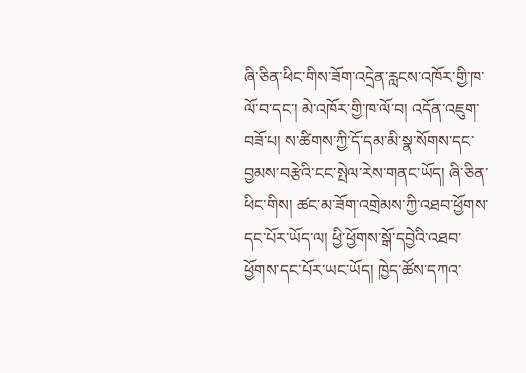ཞི་ཅིན་ཕིང་གིས་ཟོག་འདྲེན་རླངས་འཁོར་གྱི་ཁ་ལོ་བ་དང་། མེ་འཁོར་གྱི་ཁ་ལོ་བ། འདོན་འཇུག་བཟོ་པ། ས་ཚིགས་ཀྱི་དོ་དམ་མི་སྣ་སོགས་དང་བྱམས་བརྩེའི་ངང་སྤེལ་རེས་གནང་ཡོད། ཞི་ཅིན་ཕིང་གིས། ཚང་མ་ཟོག་འགྲེམས་ཀྱི་འཐབ་ཕྱོགས་དང་པོར་ཡོད་ལ། ཕྱི་ཕྱོགས་སྒོ་དབྱེའི་འཐབ་ཕྱོགས་དང་པོར་ཡང་ཡོད། ཁྱེད་ཚོས་དཀའ་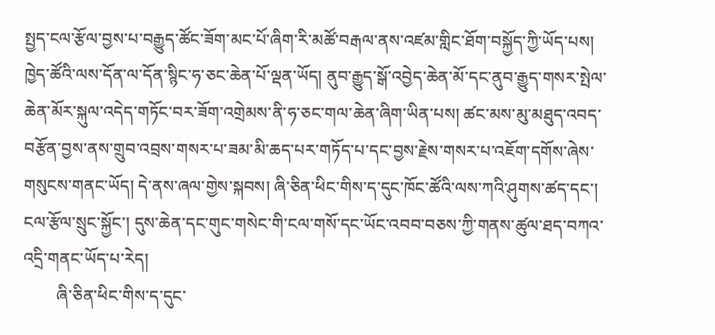སྤྱད་ངལ་རྩོལ་བྱས་པ་བརྒྱུད་ཚོང་ཟོག་མང་པོ་ཞིག་རི་མཚོ་བརྒལ་ནས་འཛམ་གླིང་ཐོག་བསྐྱོད་ཀྱི་ཡོད་པས། ཁྱེད་ཚོའི་ལས་དོན་ལ་དོན་སྙིང་ཧ་ཅང་ཆེན་པོ་ལྡན་ཡོད། ནུབ་རྒྱུད་སྒོ་འབྱེད་ཆེན་མོ་དང་ནུབ་རྒྱུད་གསར་སྤེལ་ཆེན་མོར་སྐུལ་འདེད་གཏོང་བར་ཟོག་འགྲེམས་ནི་ཧ་ཅང་གལ་ཆེན་ཞིག་ཡིན་པས། ཚང་མས་མུ་མཐུད་འབད་བརྩོན་བྱས་ནས་གྲུབ་འབྲས་གསར་པ་ཟམ་མི་ཆད་པར་གཏོད་པ་དང་བྱས་རྗེས་གསར་པ་འཇོག་དགོས་ཞེས་གསུངས་གནང་ཡོད། དེ་ནས་ཞལ་གྱེས་སྐབས། ཞི་ཅིན་ཕིང་གིས་ད་དུང་ཁོང་ཚོའི་ལས་ཀའི་ཤུགས་ཚད་དང་། ངལ་རྩོལ་སྲུང་སྐྱོང་། དུས་ཆེན་དང་གུང་གསེང་གི་ངལ་གསོ་དང་ཡོང་འབབ་བཅས་ཀྱི་གནས་ཚུལ་ཐད་བཀའ་འདྲི་གནང་ཡོད་པ་རེད།
        ཞི་ཅིན་ཕིང་གིས་ད་དུང་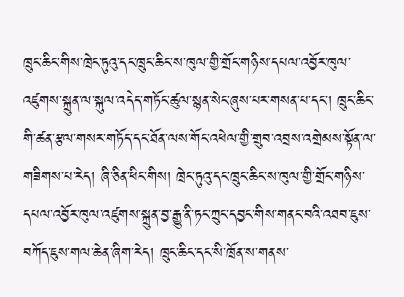ཁྲུང་ཆིང་གིས་ཁྲེང་ཏུའུ་དང་ཁྲུང་ཆིང་ས་ཁུལ་གྱི་གྲོང་གཉིས་དཔལ་འབྱོར་ཁུལ་འཛུགས་སྐྲུན་ལ་སྐུལ་འདེད་གཏོང་ཚུལ་སྙན་སེང་ཞུས་པར་གསན་པ་དང་། ཁྲུང་ཆིང་གི་ཚན་རྩལ་གསར་གཏོད་དང་ཐོན་ལས་གོང་འཕེལ་གྱི་གྲུབ་འབྲས་འགྲེམས་སྟོན་ལ་གཟིགས་པ་རེད། ཞི་ཅིན་ཕིང་གིས། ཁྲེང་ཏུའུ་དང་ཁྲུང་ཆིང་ས་ཁུལ་གྱི་གྲོང་གཉིས་དཔལ་འབྱོར་ཁུལ་འཛུགས་སྐྲུན་བྱ་རྒྱུ་ནི་ཏང་ཀྲུང་དབྱང་གིས་གནང་བའི་འཐབ་ཇུས་བཀོད་ཇུས་གལ་ཆེན་ཞིག་རེད། ཁྲུང་ཆིང་དང་སི་ཁྲོན་ས་གནས་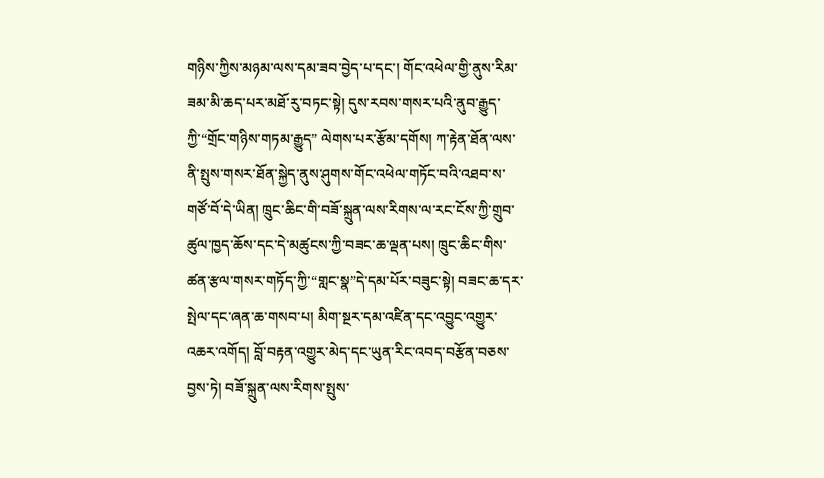གཉིས་ཀྱིས་མཉམ་ལས་དམ་ཟབ་བྱེད་པ་དང་། གོང་འཕེལ་གྱི་ནུས་རིམ་ཟམ་མི་ཆད་པར་མཐོ་རུ་བཏང་སྟེ། དུས་རབས་གསར་པའི་ནུབ་རྒྱུད་ཀྱི་“གྲོང་གཉིས་གཏམ་རྒྱུད” ལེགས་པར་རྩོམ་དགོས། ཀ་རྟེན་ཐོན་ལས་ནི་སྤུས་གསར་ཐོན་སྐྱེད་ནུས་ཤུགས་གོང་འཕེལ་གཏོང་བའི་འཐབ་ས་གཙོ་བོ་དེ་ཡིན། ཁྲུང་ཆིང་གི་བཟོ་སྐྲུན་ལས་རིགས་ལ་རང་ངོས་ཀྱི་གྲུབ་ཚུལ་ཁྱད་ཆོས་དང་དེ་མཚུངས་ཀྱི་བཟང་ཆ་ལྡན་པས། ཁྲུང་ཆིང་གིས་ཚན་རྩལ་གསར་གཏོད་ཀྱི་“གླང་སྣ”དེ་དམ་པོར་བཟུང་སྟེ། བཟང་ཆ་དར་སྤེལ་དང་ཞན་ཆ་གསབ་པ། མིག་སྔར་དམ་འཛིན་དང་འབྱུང་འགྱུར་འཆར་འགོད། བློ་བརྟན་འགྱུར་མེད་དང་ཡུན་རིང་འབད་བརྩོན་བཅས་བྱས་ཏེ། བཟོ་སྐྲུན་ལས་རིགས་སྤུས་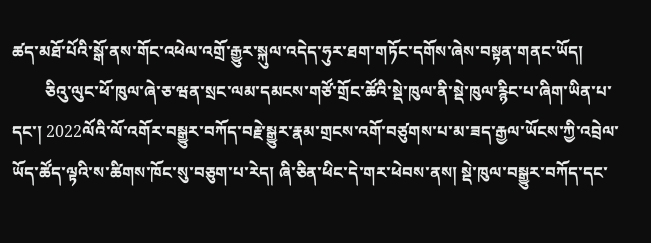ཚད་མཐོ་པོའི་སྒོ་ནས་གོང་འཕེལ་འགྲོ་རྒྱུར་སྐུལ་འདེད་ཧུར་ཐག་གཏོང་དགོས་ཞེས་བསྟན་གནང་ཡོད།
        ཅིའུ་ལུང་ཕོ་ཁུལ་ཞེ་ཅ་ཝན་སྲང་ལམ་དམངས་གཙོ་གྲོང་ཚོའི་སྡེ་ཁུལ་ནི་སྡེ་ཁུལ་རྙིང་པ་ཞིག་ཡིན་པ་དང་། 2022ལོའི་ལོ་འགོར་བསྒྱུར་བཀོད་བརྗེ་སྒྱུར་རྣམ་གྲངས་འགོ་བཙུགས་པ་མ་ཟད་རྒྱལ་ཡོངས་ཀྱི་འབྲེལ་ཡོད་ཚོད་ལྟའི་ས་ཚིགས་ཁོང་སུ་བཅུག་པ་རེད། ཞི་ཅིན་ཕིང་དེ་གར་ཕེབས་ནས། སྡེ་ཁུལ་བསྒྱུར་བཀོད་དང་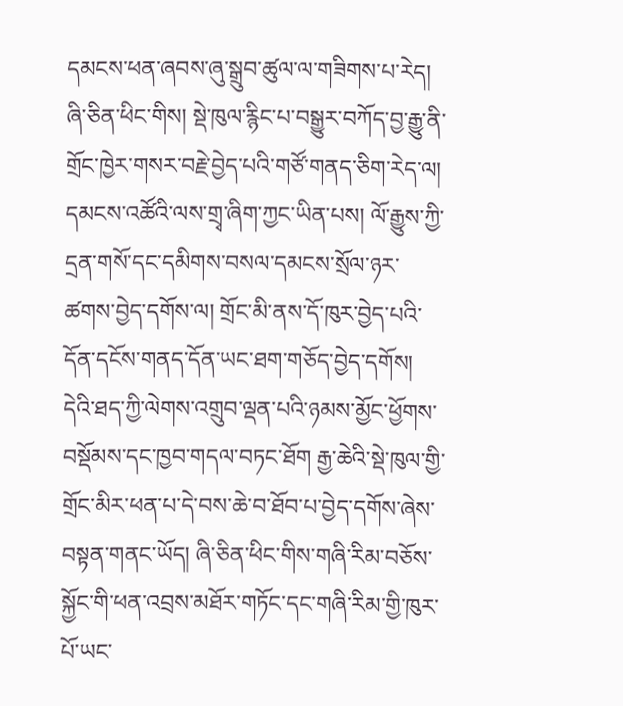དམངས་ཕན་ཞབས་ཞུ་སྒྲུབ་ཚུལ་ལ་གཟིགས་པ་རེད། ཞི་ཅིན་ཕིང་གིས། སྡེ་ཁུལ་རྙིང་པ་བསྒྱུར་བཀོད་བྱ་རྒྱུ་ནི་གྲོང་ཁྱེར་གསར་བརྗེ་བྱེད་པའི་གཙོ་གནད་ཅིག་རེད་ལ། དམངས་འཚོའི་ལས་གྲྭ་ཞིག་ཀྱང་ཡིན་པས། ལོ་རྒྱུས་ཀྱི་དྲན་གསོ་དང་དམིགས་བསལ་དམངས་སྲོལ་ཉར་ཚགས་བྱེད་དགོས་ལ། གྲོང་མི་ནས་དོ་ཁུར་བྱེད་པའི་དོན་དངོས་གནད་དོན་ཡང་ཐག་གཅོད་བྱེད་དགོས། དེའི་ཐད་ཀྱི་ལེགས་འགྲུབ་ལྡན་པའི་ཉམས་མྱོང་ཕྱོགས་བསྡོམས་དང་ཁྱབ་གདལ་བཏང་ཐོག རྒྱ་ཆེའི་སྡེ་ཁུལ་གྱི་གྲོང་མིར་ཕན་པ་དེ་བས་ཆེ་བ་ཐོབ་པ་བྱེད་དགོས་ཞེས་བསྟན་གནང་ཡོད། ཞི་ཅིན་ཕིང་གིས་གཞི་རིམ་བཅོས་སྐྱོང་གི་ཕན་འབྲས་མཐོར་གཏོང་དང་གཞི་རིམ་གྱི་ཁུར་པོ་ཡང་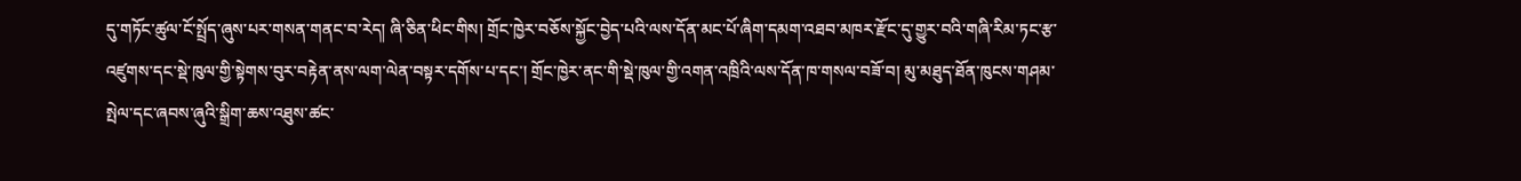དུ་གཏོང་ཚུལ་ངོ་སྤྲོད་ཞུས་པར་གསན་གནང་བ་རེད། ཞི་ཅིན་ཕིང་གིས། གྲོང་ཁྱེར་བཅོས་སྐྱོང་བྱེད་པའི་ལས་དོན་མང་པོ་ཞིག་དམག་འཐབ་མཁར་རྫོང་དུ་གྱུར་བའི་གཞི་རིམ་ཏང་རྩ་འཛུགས་དང་སྡེ་ཁུལ་གྱི་སྟེགས་བུར་བརྟེན་ནས་ལག་ལེན་བསྟར་དགོས་པ་དང་། གྲོང་ཁྱེར་ནང་གི་སྡེ་ཁུལ་གྱི་འགན་འཁྲིའི་ལས་དོན་ཁ་གསལ་བཟོ་བ། མུ་མཐུད་ཐོན་ཁུངས་གཤམ་སྤེལ་དང་ཞབས་ཞུའི་སྒྲིག་ཆས་འཐུས་ཚང་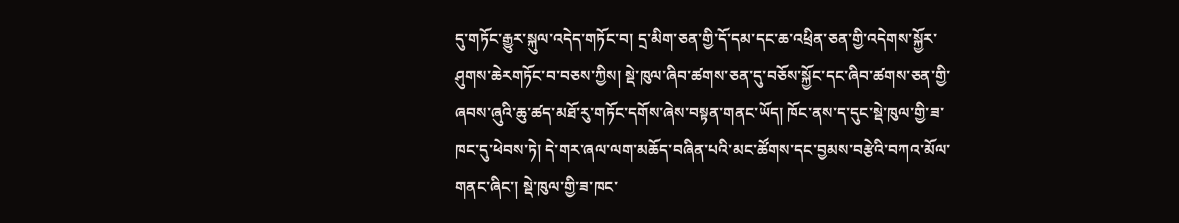དུ་གཏོང་རྒྱུར་སྐུལ་འདེད་གཏོང་བ། དྲ་མིག་ཅན་གྱི་དོ་དམ་དང་ཆ་འཕྲིན་ཅན་གྱི་འདེགས་སྐྱོར་ཤུགས་ཆེརགཏོང་བ་བཅས་ཀྱིས། སྡེ་ཁུལ་ཞིབ་ཚགས་ཅན་དུ་བཅོས་སྐྱོང་དང་ཞིབ་ཚགས་ཅན་གྱི་ཞབས་ཞུའི་ཆུ་ཚད་མཐོ་རུ་གཏོང་དགོས་ཞེས་བསྟན་གནང་ཡོད། ཁོང་ནས་ད་དུང་སྡེ་ཁུལ་གྱི་ཟ་ཁང་དུ་ཕེབས་ཏེ། དེ་གར་ཞལ་ལག་མཆོད་བཞིན་པའི་མང་ཚོགས་དང་བྱམས་བརྩེའི་བཀའ་མོལ་གནང་ཞིང་། སྡེ་ཁུལ་གྱི་ཟ་ཁང་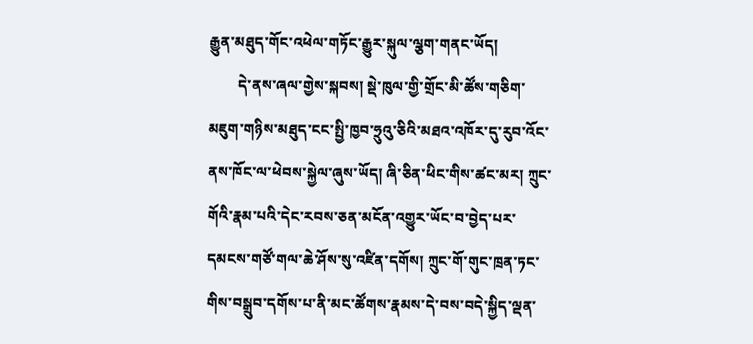རྒྱུན་མཐུད་གོང་འཕེལ་གཏོང་རྒྱུར་སྐུལ་ལྕག་གནང་ཡོད།
        དེ་ནས་ཞལ་གྱེས་སྐབས། སྡེ་ཁུལ་གྱི་གྲོང་མི་ཚོས་གཅིག་མཇུག་གཉིས་མཐུད་ངང་སྤྱི་ཁྱབ་ཧྲུའུ་ཅིའི་མཐའ་འཁོར་དུ་རུབ་འོང་ནས་ཁོང་ལ་ཕེབས་སྐྱེལ་ཞུས་ཡོད། ཞི་ཅིན་ཕིང་གིས་ཚང་མར། ཀྲུང་གོའི་རྣམ་པའི་དེང་རབས་ཅན་མངོན་འགྱུར་ཡོང་བ་བྱེད་པར་དམངས་གཙོ་གལ་ཆེ་ཤོས་སུ་འཛིན་དགོས། ཀྲུང་གོ་གུང་ཁྲན་ཏང་གིས་བསྒྲུབ་དགོས་པ་ནི་མང་ཚོགས་རྣམས་དེ་བས་བདེ་སྐྱིད་ལྡན་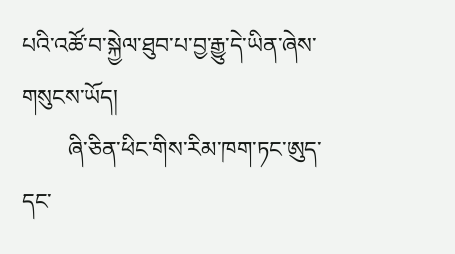པའི་འཚོ་བ་སྐྱེལ་ཐུབ་པ་བྱ་རྒྱུ་དེ་ཡིན་ཞེས་གསུངས་ཡོད།
        ཞི་ཅིན་ཕིང་གིས་རིམ་ཁག་ཏང་ཨུད་དང་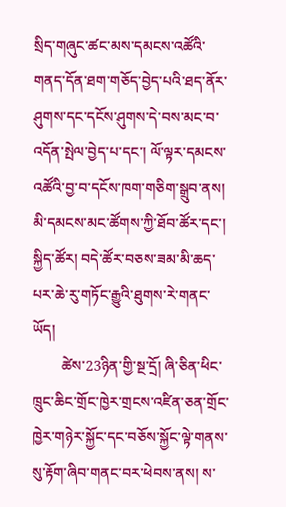སྲིད་གཞུང་ཚང་མས་དམངས་འཚོའི་གནད་དོན་ཐག་གཅོད་བྱེད་པའི་ཐད་ནོར་ཤུགས་དང་དངོས་ཤུགས་དེ་བས་མང་བ་འདོན་སྤེལ་བྱེད་པ་དང་། ལོ་ལྟར་དམངས་འཚོའི་བྱ་བ་དངོས་ཁག་གཅིག་སྒྲུབ་ནས། མི་དམངས་མང་ཚོགས་ཀྱི་ཐོབ་ཚོར་དང་། སྐྱིད་ཚོར། བདེ་ཚོར་བཅས་ཟམ་མི་ཆད་པར་ཆེ་རུ་གཏོང་རྒྱུའི་ཐུགས་རེ་གནང་ཡོད།
        ཚེས་23ཉིན་གྱི་སྔ་དྲོ། ཞི་ཅིན་ཕིང་ཁྲུང་ཆིང་གྲོང་ཁྱེར་གྲངས་འཛིན་ཅན་གྲོང་ཁྱེར་གཉེར་སྐྱོང་དང་བཅོས་སྐྱོང་ལྟེ་གནས་སུ་རྟོག་ཞིབ་གནང་བར་ཕེབས་ནས། ས་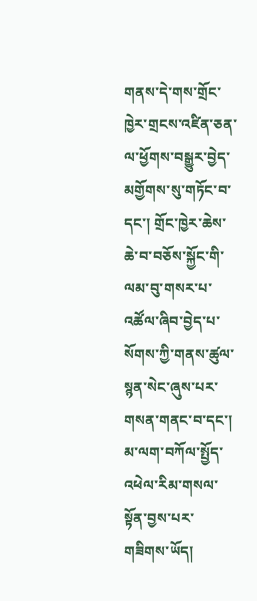གནས་དེ་གས་གྲོང་ཁྱེར་གྲངས་འཛིན་ཅན་ལ་ཕྱོགས་བསྒྱུར་བྱེད་མགྱོགས་སུ་གཏོང་བ་དང་། གྲོང་ཁྱེར་ཆེས་ཆེ་བ་བཅོས་སྐྱོང་གི་ལམ་བུ་གསར་པ་འཚོལ་ཞིབ་བྱེད་པ་སོགས་ཀྱི་གནས་ཚུལ་སྙན་སེང་ཞུས་པར་གསན་གནང་བ་དང་། མ་ལག་བཀོལ་སྤྱོད་འཕེལ་རིམ་གསལ་སྟོན་བྱས་པར་གཟིགས་ཡོད།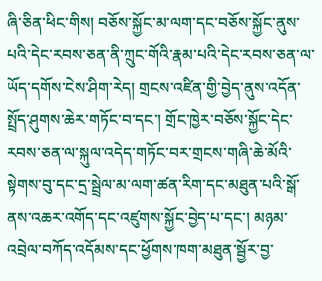ཞི་ཅིན་ཕིང་གིས། བཅོས་སྐྱོང་མ་ལག་དང་བཅོས་སྐྱོང་ནུས་པའི་དེང་རབས་ཅན་ནི་ཀྲུང་གོའི་རྣམ་པའི་དེང་རབས་ཅན་ལ་ཡོད་དགོས་ངེས་ཤིག་རེད། གྲངས་འཛིན་གྱི་བྱེད་ནུས་འདོན་སྤྲོད་ཤུགས་ཆེར་གཏོང་བ་དང་། གྲོང་ཁྱེར་བཅོས་སྐྱོང་དེང་རབས་ཅན་ལ་སྐུལ་འདེད་གཏོང་བར་གྲངས་གཞི་ཆེ་མོའི་སྟེགས་བུ་དང་དྲ་སྦྲེལ་མ་ལག་ཚན་རིག་དང་མཐུན་པའི་སྒོ་ནས་འཆར་འགོད་དང་འཛུགས་སྐྱོང་བྱེད་པ་དང་། མཉམ་འབྲེལ་བཀོད་འདོམས་དང་ཕྱོགས་ཁག་མཐུན་སྦྱོར་བྱ་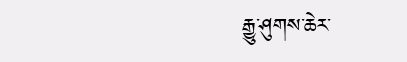རྒྱུ་ཤུགས་ཆེར་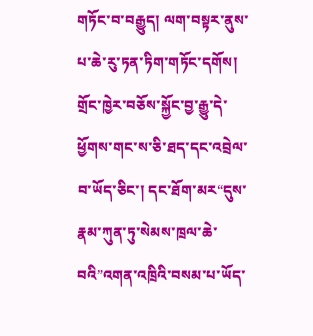གཏོང་བ་བརྒྱུད། ལག་བསྟར་ནུས་པ་ཆེ་རུ་ཏན་ཏིག་གཏོང་དགོས། གྲོང་ཁྱེར་བཅོས་སྐྱོང་བྱ་རྒྱུ་དེ་ཕྱོགས་གང་ས་ཅི་ཐད་དང་འབྲེལ་བ་ཡོད་ཅིང་། དང་ཐོག་མར“དུས་རྣམ་ཀུན་ཏུ་སེམས་ཁྲལ་ཆེ་བའི”འགན་འཁྲིའི་བསམ་པ་ཡོད་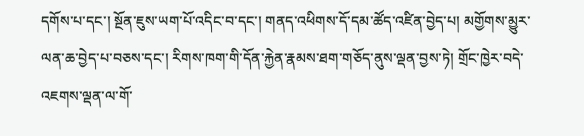དགོས་པ་དང་། སྔོན་ཇུས་ཡག་པོ་འདིང་བ་དང་། གནད་འཕིགས་དོ་དམ་ཚོད་འཛིན་བྱེད་པ། མགྱོགས་མྱུར་ལན་ཆ་བྱེད་པ་བཅས་དང་། རིགས་ཁག་གི་དོན་རྐྱེན་རྣམས་ཐག་གཅོད་ནུས་ལྡན་བྱས་ཏེ། གྲོང་ཁྱེར་བདེ་འཇགས་ལྡན་ལ་གོ་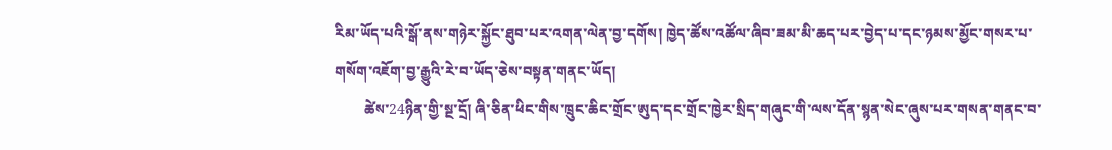རིམ་ཡོད་པའི་སྒོ་ནས་གཉེར་སྐྱོང་ཐུབ་པར་འགན་ལེན་བྱ་དགོས། ཁྱེད་ཚོས་འཚོལ་ཞིབ་ཟམ་མི་ཆད་པར་བྱེད་པ་དང་ཉམས་མྱོང་གསར་པ་གསོག་འཇོག་བྱ་རྒྱུའི་རེ་བ་ཡོད་ཅེས་བསྟན་གནང་ཡོད།
        ཚེས་24ཉིན་གྱི་སྔ་དྲོ། ཞི་ཅིན་ཕིང་གིས་ཁྲུང་ཆིང་གྲོང་ཨུད་དང་གྲོང་ཁྱེར་སྲིད་གཞུང་གི་ལས་དོན་སྙན་སེང་ཞུས་པར་གསན་གནང་བ་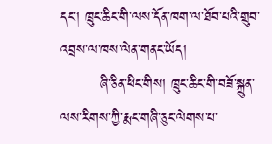དང་། ཁྲུང་ཆིང་གི་ལས་དོན་ཁག་ལ་ཐོབ་པའི་གྲུབ་འབྲས་ལ་ཁས་ལེན་གནང་ཡོད།
        ཞི་ཅིན་ཕིང་གིས། ཁྲུང་ཆིང་གི་བཟོ་སྐྲུན་ལས་རིགས་ཀྱི་རྨང་གཞི་ཅུང་ལེགས་པ་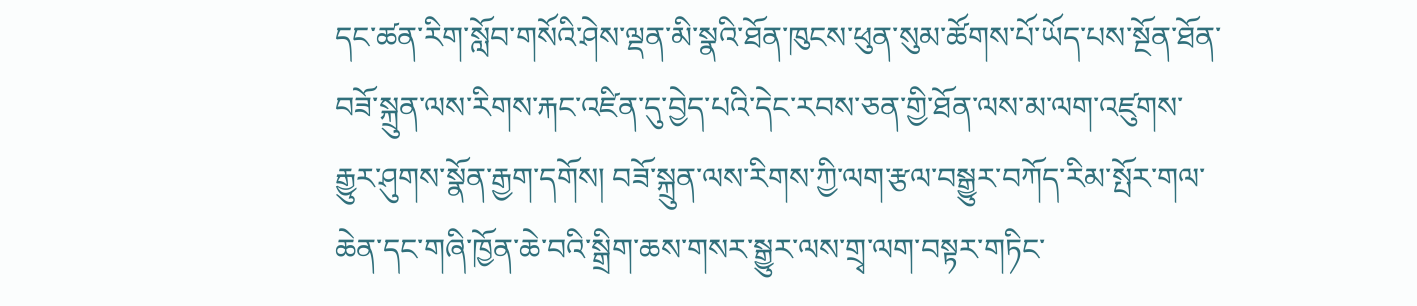དང་ཚན་རིག་སློབ་གསོའི་ཤེས་ལྡན་མི་སྣའི་ཐོན་ཁུངས་ཕུན་སུམ་ཚོགས་པོ་ཡོད་པས་སྔོན་ཐོན་བཟོ་སྐྲུན་ལས་རིགས་རྐང་འཛིན་དུ་བྱེད་པའི་དེང་རབས་ཅན་གྱི་ཐོན་ལས་མ་ལག་འཛུགས་རྒྱུར་ཤུགས་སྣོན་རྒྱག་དགོས། བཟོ་སྐྲུན་ལས་རིགས་ཀྱི་ལག་རྩལ་བསྒྱུར་བཀོད་རིམ་སྤོར་གལ་ཆེན་དང་གཞི་ཁྱོན་ཆེ་བའི་སྒྲིག་ཆས་གསར་སྒྱུར་ལས་གྲྭ་ལག་བསྟར་གཏིང་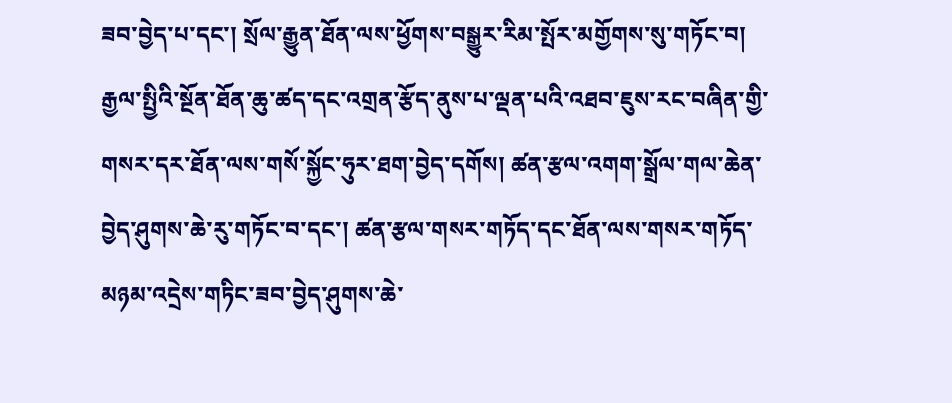ཟབ་བྱེད་པ་དང་། སྲོལ་རྒྱུན་ཐོན་ལས་ཕྱོགས་བསྒྱུར་རིམ་སྤོར་མགྱོགས་སུ་གཏོང་བ། རྒྱལ་སྤྱིའི་སྔོན་ཐོན་ཆུ་ཚད་དང་འགྲན་རྩོད་ནུས་པ་ལྡན་པའི་འཐབ་ཇུས་རང་བཞིན་གྱི་གསར་དར་ཐོན་ལས་གསོ་སྐྱོང་ཧུར་ཐག་བྱེད་དགོས། ཚན་རྩལ་འགག་སྒྲོལ་གལ་ཆེན་བྱེད་ཤུགས་ཆེ་རུ་གཏོང་བ་དང་། ཚན་རྩལ་གསར་གཏོད་དང་ཐོན་ལས་གསར་གཏོད་མཉམ་འདྲེས་གཏིང་ཟབ་བྱེད་ཤུགས་ཆེ་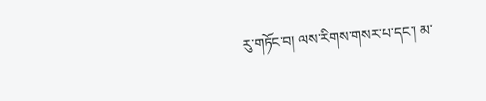རུ་གཏོང་བ། ལས་རིགས་གསར་པ་དང་། མ་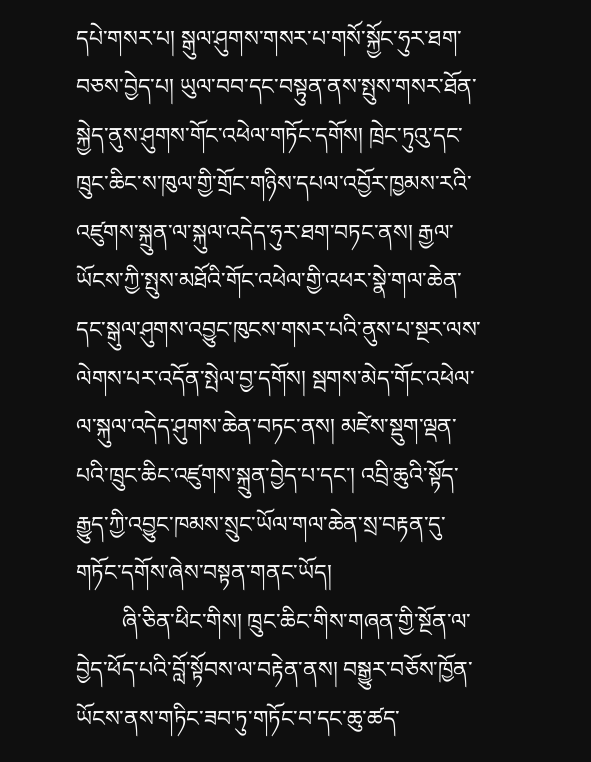དཔེ་གསར་པ། སྒུལ་ཤུགས་གསར་པ་གསོ་སྐྱོང་ཧུར་ཐག་བཅས་བྱེད་པ། ཡུལ་བབ་དང་བསྟུན་ནས་སྤུས་གསར་ཐོན་སྐྱེད་ནུས་ཤུགས་གོང་འཕེལ་གཏོང་དགོས། ཁྲེང་ཏུའུ་དང་ཁྲུང་ཆིང་ས་ཁུལ་གྱི་གྲོང་གཉིས་དཔལ་འབྱོར་ཁྱམས་རའི་འཛུགས་སྐྲུན་ལ་སྐུལ་འདེད་ཧུར་ཐག་བཏང་ནས། རྒྱལ་ཡོངས་ཀྱི་སྤུས་མཐོའི་གོང་འཕེལ་གྱི་འཕར་སྣེ་གལ་ཆེན་དང་སྒུལ་ཤུགས་འབྱུང་ཁུངས་གསར་པའི་ནུས་པ་སྔར་ལས་ལེགས་པར་འདོན་སྤེལ་བྱ་དགོས། སྦགས་མེད་གོང་འཕེལ་ལ་སྐུལ་འདེད་ཤུགས་ཆེན་བཏང་ནས། མཛེས་སྡུག་ལྡན་པའི་ཁྲུང་ཆིང་འཛུགས་སྐྲུན་བྱེད་པ་དང་། འབྲི་ཆུའི་སྟོད་རྒྱུད་ཀྱི་འབྱུང་ཁམས་སྲུང་ཡོལ་གལ་ཆེན་སྲ་བརྟན་དུ་གཏོང་དགོས་ཞེས་བསྟན་གནང་ཡོད།
        ཞི་ཅིན་ཕིང་གིས། ཁྲུང་ཆིང་གིས་གཞན་གྱི་སྔོན་ལ་བྱེད་ཕོད་པའི་བློ་སྟོབས་ལ་བརྟེན་ནས། བསྒྱུར་བཅོས་ཁྱོན་ཡོངས་ནས་གཏིང་ཟབ་ཏུ་གཏོང་བ་དང་ཆུ་ཚད་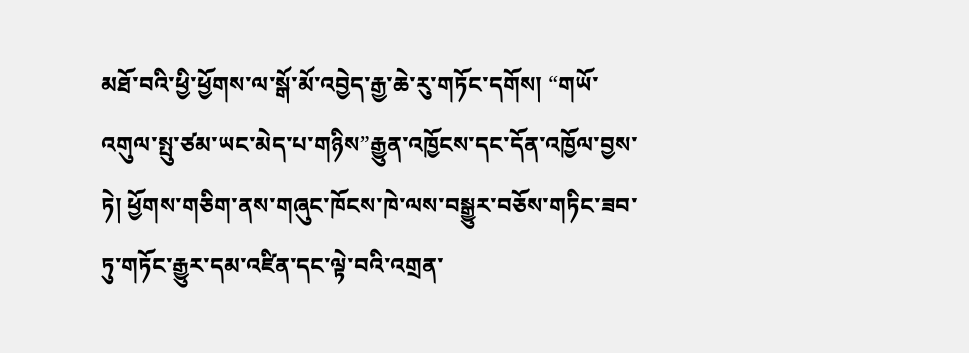མཐོ་བའི་ཕྱི་ཕྱོགས་ལ་སྒོ་མོ་འབྱེད་རྒྱ་ཆེ་རུ་གཏོང་དགོས། “གཡོ་འགུལ་སྤུ་ཙམ་ཡང་མེད་པ་གཉིས”རྒྱུན་འཁྱོངས་དང་དོན་འཁྱོལ་བྱས་ཏེ། ཕྱོགས་གཅིག་ནས་གཞུང་ཁོངས་ཁེ་ལས་བསྒྱུར་བཅོས་གཏིང་ཟབ་ཏུ་གཏོང་རྒྱུར་དམ་འཛིན་དང་ལྟེ་བའི་འགྲན་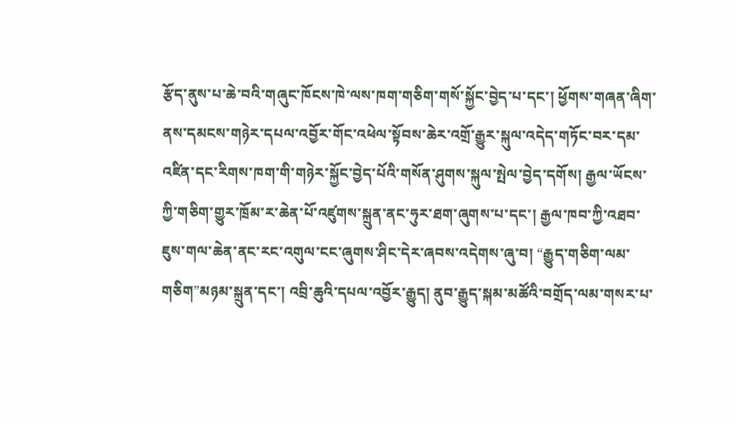རྩོད་ནུས་པ་ཆེ་བའི་གཞུང་ཁོངས་ཁེ་ལས་ཁག་གཅིག་གསོ་སྐྱོང་བྱེད་པ་དང་། ཕྱོགས་གཞན་ཞིག་ནས་དམངས་གཉེར་དཔལ་འབྱོར་གོང་འཕེལ་སྟོབས་ཆེར་འགྲོ་རྒྱུར་སྐུལ་འདེད་གཏོང་བར་དམ་འཛིན་དང་རིགས་ཁག་གི་གཉེར་སྐྱོང་བྱེད་པོའི་གསོན་ཤུགས་སྐུལ་སྤེལ་བྱེད་དགོས། རྒྱལ་ཡོངས་ཀྱི་གཅིག་གྱུར་ཁྲོམ་ར་ཆེན་པོ་འཛུགས་སྐྲུན་ནང་ཧུར་ཐག་ཞུགས་པ་དང་། རྒྱལ་ཁབ་ཀྱི་འཐབ་ཇུས་གལ་ཆེན་ནང་རང་འགུལ་ངང་ཞུགས་ཤིང་དེར་ཞབས་འདེགས་ཞུ་བ། “རྒྱུད་གཅིག་ལམ་གཅིག”མཉམ་སྐྲུན་དང་། འབྲི་ཆུའི་དཔལ་འབྱོར་རྒྱུད། ནུབ་རྒྱུད་སྐམ་མཚོའི་བགྲོད་ལམ་གསར་པ་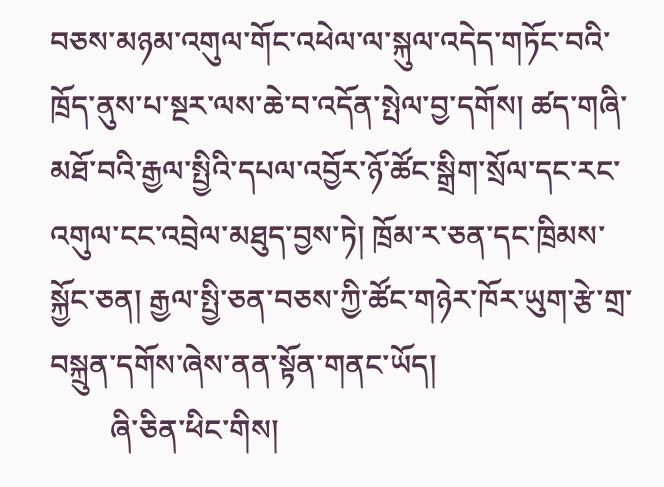བཅས་མཉམ་འགུལ་གོང་འཕེལ་ལ་སྐུལ་འདེད་གཏོང་བའི་ཁྲོད་ནུས་པ་སྔར་ལས་ཆེ་བ་འདོན་སྤེལ་བྱ་དགོས། ཚད་གཞི་མཐོ་བའི་རྒྱལ་སྤྱིའི་དཔལ་འབྱོར་ཉོ་ཚོང་སྒྲིག་སྲོལ་དང་རང་འགུལ་ངང་འབྲེལ་མཐུད་བྱས་ཏེ། ཁྲོམ་ར་ཅན་དང་ཁྲིམས་སྐྱོང་ཅན། རྒྱལ་སྤྱི་ཅན་བཅས་ཀྱི་ཚོང་གཉེར་ཁོར་ཡུག་རྩེ་གྲ་བསྐྲུན་དགོས་ཞེས་ནན་སྟོན་གནང་ཡོད།
        ཞི་ཅིན་ཕིང་གིས།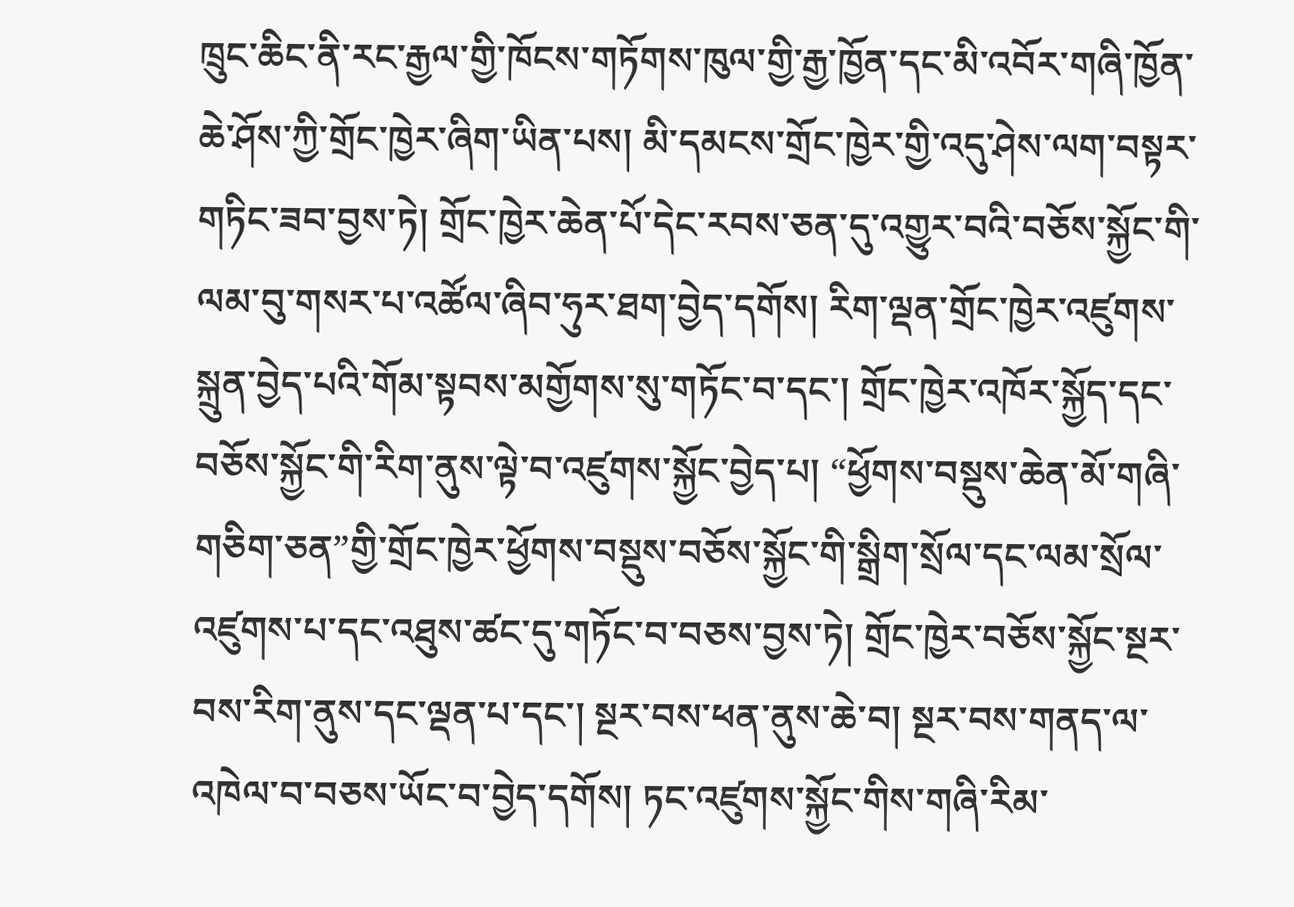ཁྲུང་ཆིང་ནི་རང་རྒྱལ་གྱི་ཁོངས་གཏོགས་ཁུལ་གྱི་རྒྱ་ཁྱོན་དང་མི་འབོར་གཞི་ཁྱོན་ཆེ་ཤོས་ཀྱི་གྲོང་ཁྱེར་ཞིག་ཡིན་པས། མི་དམངས་གྲོང་ཁྱེར་གྱི་འདུ་ཤེས་ལག་བསྟར་གཏིང་ཟབ་བྱས་ཏེ། གྲོང་ཁྱེར་ཆེན་པོ་དེང་རབས་ཅན་དུ་འགྱུར་བའི་བཅོས་སྐྱོང་གི་ལམ་བུ་གསར་པ་འཚོལ་ཞིབ་ཧུར་ཐག་བྱེད་དགོས། རིག་ལྡན་གྲོང་ཁྱེར་འཛུགས་སྐྲུན་བྱེད་པའི་གོམ་སྟབས་མགྱོགས་སུ་གཏོང་བ་དང་། གྲོང་ཁྱེར་འཁོར་སྐྱོད་དང་བཅོས་སྐྱོང་གི་རིག་ནུས་ལྟེ་བ་འཛུགས་སྐྱོང་བྱེད་པ། “ཕྱོགས་བསྡུས་ཆེན་མོ་གཞི་གཅིག་ཅན”གྱི་གྲོང་ཁྱེར་ཕྱོགས་བསྡུས་བཅོས་སྐྱོང་གི་སྒྲིག་སྲོལ་དང་ལམ་སྲོལ་འཛུགས་པ་དང་འཐུས་ཚང་དུ་གཏོང་བ་བཅས་བྱས་ཏེ། གྲོང་ཁྱེར་བཅོས་སྐྱོང་སྔར་བས་རིག་ནུས་དང་ལྡན་པ་དང་། སྔར་བས་ཕན་ནུས་ཆེ་བ། སྔར་བས་གནད་ལ་འཁེལ་བ་བཅས་ཡོང་བ་བྱེད་དགོས། ཏང་འཛུགས་སྐྱོང་གིས་གཞི་རིམ་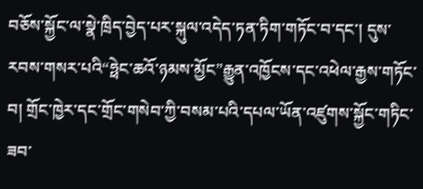བཅོས་སྐྱོང་ལ་སྣེ་ཁྲིད་བྱེད་པར་སྐུལ་འདེད་ཏན་ཏིག་གཏོང་བ་དང་། དུས་རབས་གསར་པའི“ཧྥེང་ཆའོ་ཉམས་མྱོང”རྒྱུན་འཁྱོངས་དང་འཕེལ་རྒྱས་གཏོང་བ། གྲོང་ཁྱེར་དང་གྲོང་གསེབ་ཀྱི་བསམ་པའི་དཔལ་ཡོན་འཛུགས་སྐྱོང་གཏིང་ཟབ་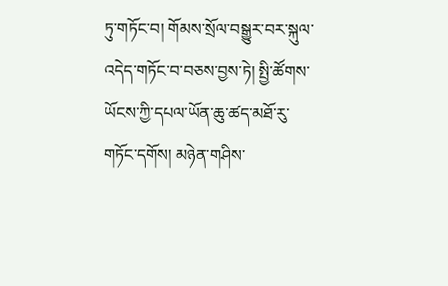ཏུ་གཏོང་བ། གོམས་སྲོལ་བསྒྱུར་བར་སྐུལ་འདེད་གཏོང་བ་བཅས་བྱས་ཏེ། སྤྱི་ཚོགས་ཡོངས་ཀྱི་དཔལ་ཡོན་ཆུ་ཚད་མཐོ་རུ་གཏོང་དགོས། མཉེན་གཤིས་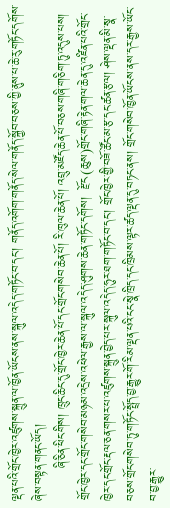ལྡན་པའི་གྲོང་ཁྱེར་འཛུགས་སྐྲུན་ལ་ཁྱོན་ཡོངས་ནས་སྐུལ་འདེད་གཏོང་བ་དང་། གནོད་འགོག་གནོད་སེལ་གནོད་སྐྱོབ་བཅས་ཀྱི་ནུས་པ་ཆེ་རུ་གཏོང་དགོས་ཞེས་བསྟན་གནང་ཡོད།
        ཞི་ཅིན་ཕིང་གིས། ཁྲུང་ཆིང་དུ་གྲོང་ཁྱེར་ཆེན་པོ་དང་གྲོང་གསེབ་ཆེན་པོ། རི་ཁུལ་ཆེན་པོ། འབྲུ་མཛོད་ཆེན་པོ་བཅས་གཞི་གཅིག་ཏུ་འདུས་པས། གྲོང་ཁྱེར་དང་གྲོང་གསེབ་མཉམ་འདྲེས་འཕེལ་རྒྱས་ལ་སྐུལ་འདེད་ཤུགས་ཆེན་གཏོང་དགོས།  རྫོང(ཆུས)གྲོང་གཞི་རྟེན་གལ་ཆེན་དུ་འཛིན་པའི་གྲོང་ཁྱེར་དང་གྲོང་རྡལ་ཅན་གསར་པ་འཛུགས་སྐྲུན་བྱེད་པར་སྐུལ་འདེད་ཧུར་ཐག་གཏོང་བ་དང་། གྲོང་ཁྱེར་གྱི་བཟོ་ཚོང་མ་རྩ་དང་ཚན་རྩལ། ཤེས་ལྡན་མི་སྣ་བཅས་གྲོང་གསེབ་ཏུ་གཏོང་སྤྲོད་བྱ་རྒྱུར་གོ་རིམ་ལྡན་པའི་ངང་སྣེ་ཁྲིད་དང་ཁྲིམས་ལྟར་ཚད་ལྡན་དུ་བཏང་ནས། གྲོང་གསེབ་ཁྱོན་ཡོངས་ནས་དར་རྒྱས་ཡོང་བ་བྱ་རྒྱུར་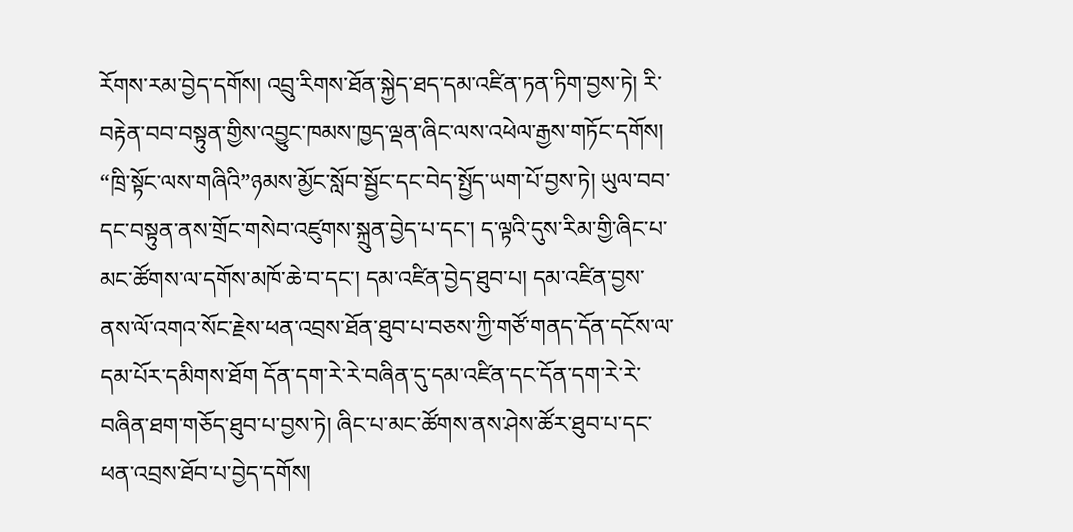རོགས་རམ་བྱེད་དགོས། འབྲུ་རིགས་ཐོན་སྐྱེད་ཐད་དམ་འཛིན་ཏན་ཏིག་བྱས་ཏེ། རི་བརྟེན་བབ་བསྟུན་གྱིས་འབྱུང་ཁམས་ཁྱད་ལྡན་ཞིང་ལས་འཕེལ་རྒྱས་གཏོང་དགོས། “ཁྲི་སྟོང་ལས་གཞིའི”ཉམས་མྱོང་སློབ་སྦྱོང་དང་བེད་སྤྱོད་ཡག་པོ་བྱས་ཏེ། ཡུལ་བབ་དང་བསྟུན་ནས་གྲོང་གསེབ་འཛུགས་སྐྲུན་བྱེད་པ་དང་། ད་ལྟའི་དུས་རིམ་གྱི་ཞིང་པ་མང་ཚོགས་ལ་དགོས་མཁོ་ཆེ་བ་དང་། དམ་འཛིན་བྱེད་ཐུབ་པ། དམ་འཛིན་བྱས་ནས་ལོ་འགའ་སོང་རྗེས་ཕན་འབྲས་ཐོན་ཐུབ་པ་བཅས་ཀྱི་གཙོ་གནད་དོན་དངོས་ལ་དམ་པོར་དམིགས་ཐོག དོན་དག་རེ་རེ་བཞིན་དུ་དམ་འཛིན་དང་དོན་དག་རེ་རེ་བཞིན་ཐག་གཅོད་ཐུབ་པ་བྱས་ཏེ། ཞིང་པ་མང་ཚོགས་ནས་ཤེས་ཚོར་ཐུབ་པ་དང་ཕན་འབྲས་ཐོབ་པ་བྱེད་དགོས།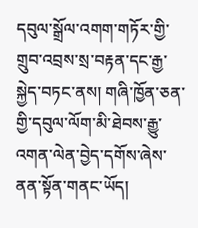དབུལ་སྒྲོལ་འགག་གཏོར་གྱི་གྲུབ་འབྲས་སྲ་བརྟན་དང་རྒྱ་སྐྱེད་བཏང་ནས། གཞི་ཁྱོན་ཅན་གྱི་དབུལ་ལོག་མི་ཐེབས་རྒྱུ་འགན་ལེན་བྱེད་དགོས་ཞེས་ནན་སྟོན་གནང་ཡོད།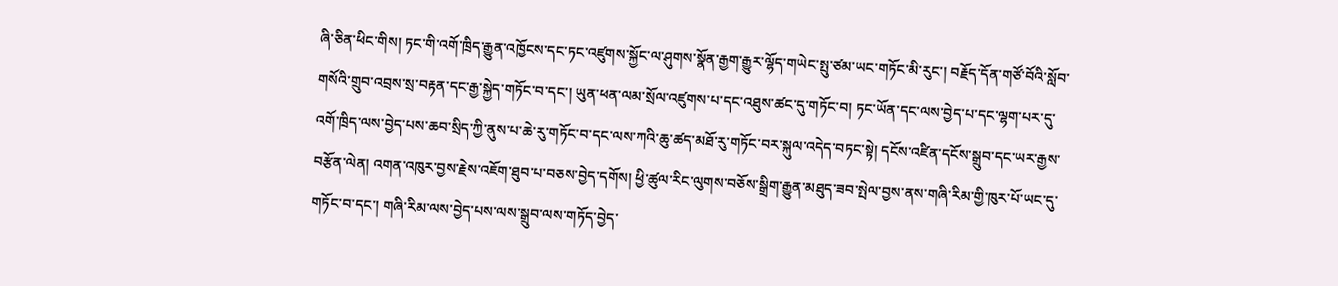ཞི་ཅིན་ཕིང་གིས། ཏང་གི་འགོ་ཁྲིད་རྒྱུན་འཁྱོངས་དང་ཏང་འཛུགས་སྐྱོང་ལ་ཤུགས་སྣོན་རྒྱག་རྒྱུར་ལྷོད་གཡེང་སྤུ་ཙམ་ཡང་གཏོང་མི་རུང་། བརྗོད་དོན་གཙོ་བོའི་སློབ་གསོའི་གྲུབ་འབྲས་སྲ་བརྟན་དང་རྒྱ་སྐྱེད་གཏོང་བ་དང་། ཡུན་ཕན་ལམ་སྲོལ་འཛུགས་པ་དང་འཐུས་ཚང་དུ་གཏོང་བ། ཏང་ཡོན་དང་ལས་བྱེད་པ་དང་ལྷག་པར་དུ་འགོ་ཁྲིད་ལས་བྱེད་པས་ཆབ་སྲིད་ཀྱི་ནུས་པ་ཆེ་རུ་གཏོང་བ་དང་ལས་ཀའི་ཆུ་ཚད་མཐོ་རུ་གཏོང་བར་སྐུལ་འདེད་བཏང་སྟེ། དངོས་འཛིན་དངོས་སྒྲུབ་དང་ཡར་རྒྱས་བརྩོན་ལེན། འགན་འཁུར་བྱས་རྗེས་འཇོག་ཐུབ་པ་བཅས་བྱེད་དགོས། ཕྱི་ཚུལ་རིང་ལུགས་བཅོས་སྒྲིག་རྒྱུན་མཐུད་ཟབ་སྤེལ་བྱས་ནས་གཞི་རིམ་གྱི་ཁུར་པོ་ཡང་དུ་གཏོང་བ་དང་། གཞི་རིམ་ལས་བྱེད་པས་ལས་སྒྲུབ་ལས་གཏོད་བྱེད་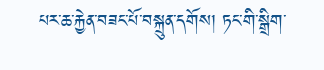པར་ཆ་རྐྱེན་བཟང་པོ་བསྐྲུན་དགོས། ཏང་གི་སྒྲིག་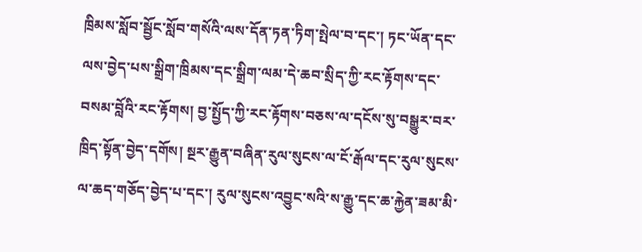ཁྲིམས་སློབ་སྦྱོང་སློབ་གསོའི་ལས་དོན་ཏན་ཏིག་སྤེལ་བ་དང་། ཏང་ཡོན་དང་ལས་བྱེད་པས་སྒྲིག་ཁྲིམས་དང་སྒྲིག་ལམ་དེ་ཆབ་སྲིད་ཀྱི་རང་རྟོགས་དང་བསམ་བློའི་རང་རྟོགས། བྱ་སྤྱོད་ཀྱི་རང་རྟོགས་བཅས་ལ་དངོས་སུ་བསྒྱུར་བར་ཁྲིད་སྟོན་བྱེད་དགོས། སྔར་རྒྱུན་བཞིན་རུལ་སུངས་ལ་ངོ་རྒོལ་དང་རུལ་སུངས་ལ་ཆད་གཅོད་བྱེད་པ་དང་། རུལ་སུངས་འབྱུང་སའི་ས་རྒྱུ་དང་ཆ་རྐྱེན་ཟམ་མི་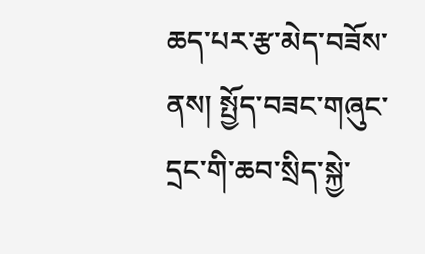ཆད་པར་རྩ་མེད་བཟོས་ནས། སྤྱོད་བཟང་གཞུང་དྲང་གི་ཆབ་སྲིད་སྐྱེ་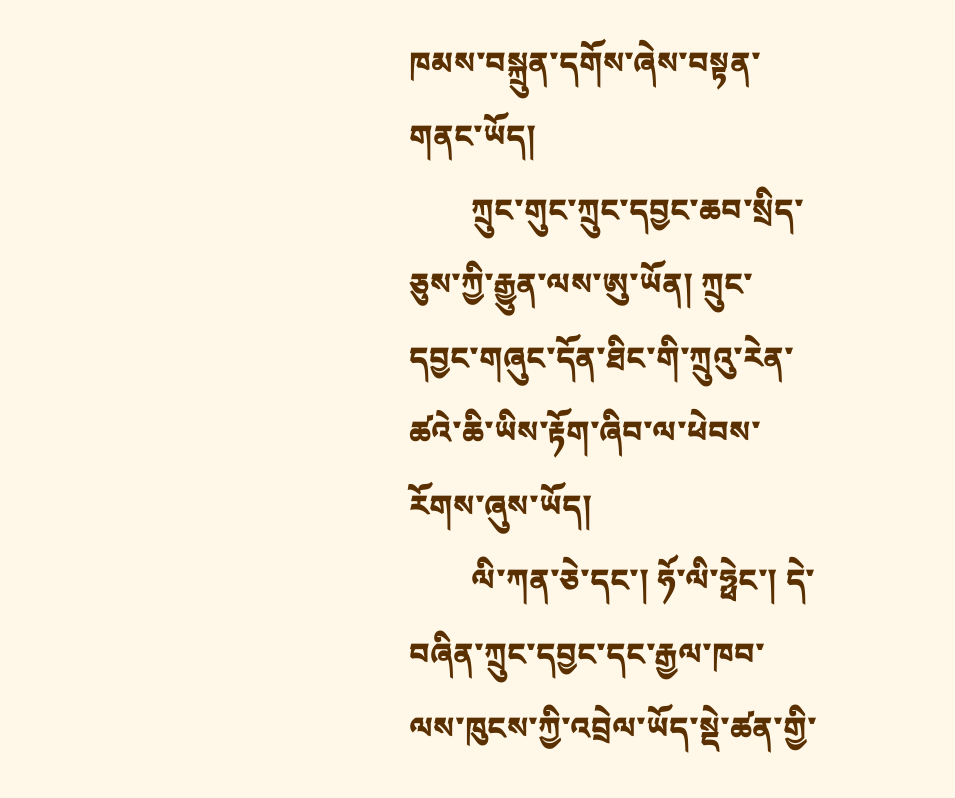ཁམས་བསྐྲུན་དགོས་ཞེས་བསྟན་གནང་ཡོད།
        ཀྲུང་གུང་ཀྲུང་དབྱང་ཆབ་སྲིད་ཅུས་ཀྱི་རྒྱུན་ལས་ཨུ་ཡོན། ཀྲུང་དབྱང་གཞུང་དོན་ཐིང་གི་ཀྲུའུ་རེན་ཚའེ་ཆི་ཡིས་རྟོག་ཞིབ་ལ་ཕེབས་རོགས་ཞུས་ཡོད།
        ལི་ཀན་ཅེ་དང་། ཧོ་ལི་ཧྥེང་། དེ་བཞིན་ཀྲུང་དབྱང་དང་རྒྱལ་ཁབ་ལས་ཁུངས་ཀྱི་འབྲེལ་ཡོད་སྡེ་ཚན་གྱི་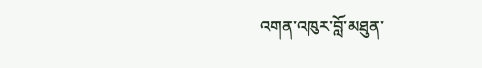འགན་འཁུར་བློ་མཐུན་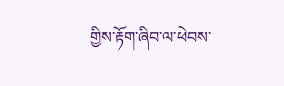གྱིས་རྟོག་ཞིབ་ལ་ཕེབས་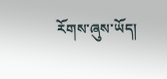རོགས་ཞུས་ཡོད།